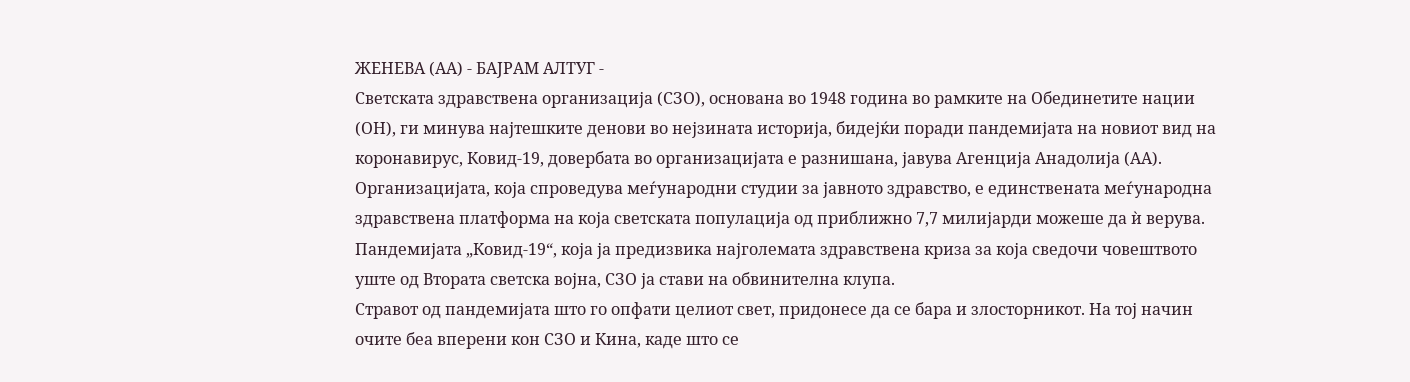ЖЕНЕВА (АА) - БАЈРАМ АЛТУГ -
Светската здравствена организација (СЗО), основана во 1948 година во рамките на Обединетите нации (ОН), ги минува најтешките денови во нејзината историја, бидејќи поради пандемијата на новиот вид на коронавирус, Ковид-19, довербата во организацијата е разнишана, јавува Агенција Анадолија (АА).
Организацијата, која спроведува меѓународни студии за јавното здравство, е единствената меѓународна здравствена платформа на која светската популација од приближно 7,7 милијарди можеше да ѝ верува.
Пандемијата „Ковид-19“, која ја предизвика најголемата здравствена криза за која сведочи човештвото уште од Втората светска војна, СЗО ја стави на обвинителна клупа.
Стравот од пандемијата што го опфати целиот свет, придонесе да се бара и злосторникот. На тој начин очите беа вперени кон СЗО и Кина, каде што се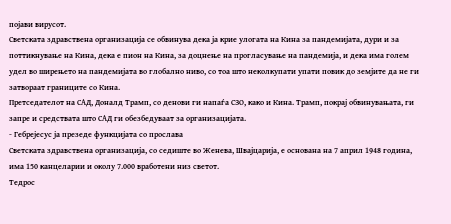појави вирусот.
Светската здравствена организација се обвинува дека ја крие улогата на Кина за пандемијата, дури и за поттикнување на Кина, дека е пион на Кина, за доцнење на прогласување на пандемија, и дека има голем удел во ширењето на пандемијата во глобално ниво, со тоа што неколкупати упати повик до земјите да не ги затвораат границите со Кина.
Претседателот на САД, Доналд Трамп, со денови ги напаѓа СЗО, како и Кина. Трамп, покрај обвинувањата, ги запре и средствата што САД ги обезбедуваат за организацијата.
- Гебрејесус ја презеде функцијата со прослава
Светската здравствена организација, со седиште во Женева, Швајцарија, е основана на 7 април 1948 година, има 150 канцеларии и околу 7.000 вработени низ светот.
Тедрос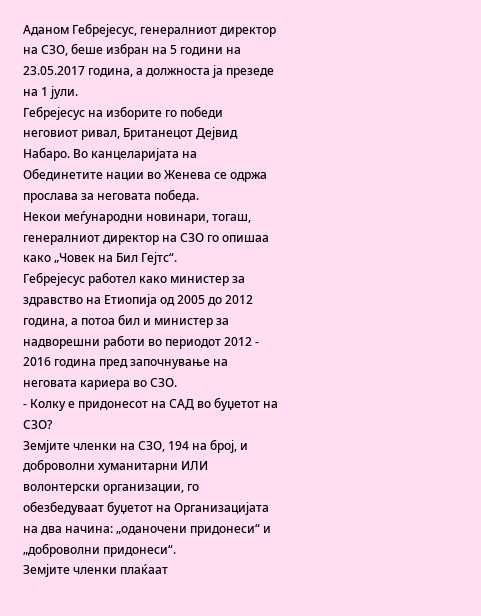Аданом Гебрејесус, генералниот директор на СЗО, беше избран на 5 години на 23.05.2017 година, а должноста ја презеде на 1 јули.
Гебрејесус на изборите го победи неговиот ривал, Британецот Дејвид Набаро. Во канцеларијата на Обединетите нации во Женева се одржа прослава за неговата победа.
Некои меѓународни новинари, тогаш, генералниот директор на СЗО го опишаа како „Човек на Бил Гејтс“.
Гебрејесус работел како министер за здравство на Етиопија од 2005 до 2012 година, а потоа бил и министер за надворешни работи во периодот 2012 - 2016 година пред започнување на неговата кариера во СЗО.
- Колку е придонесот на САД во буџетот на СЗО?
Земјите членки на СЗО, 194 на број, и доброволни хуманитарни ИЛИ волонтерски организации, го обезбедуваат буџетот на Организацијата на два начина: „оданочени придонеси“ и „доброволни придонеси“.
Земјите членки плаќаат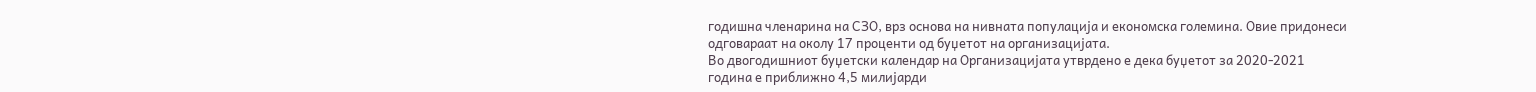годишна членарина на СЗО, врз основа на нивната популација и економска големина. Овие придонеси одговараат на околу 17 проценти од буџетот на организацијата.
Во двогодишниот буџетски календар на Организацијата утврдено е дека буџетот за 2020-2021 година е приближно 4,5 милијарди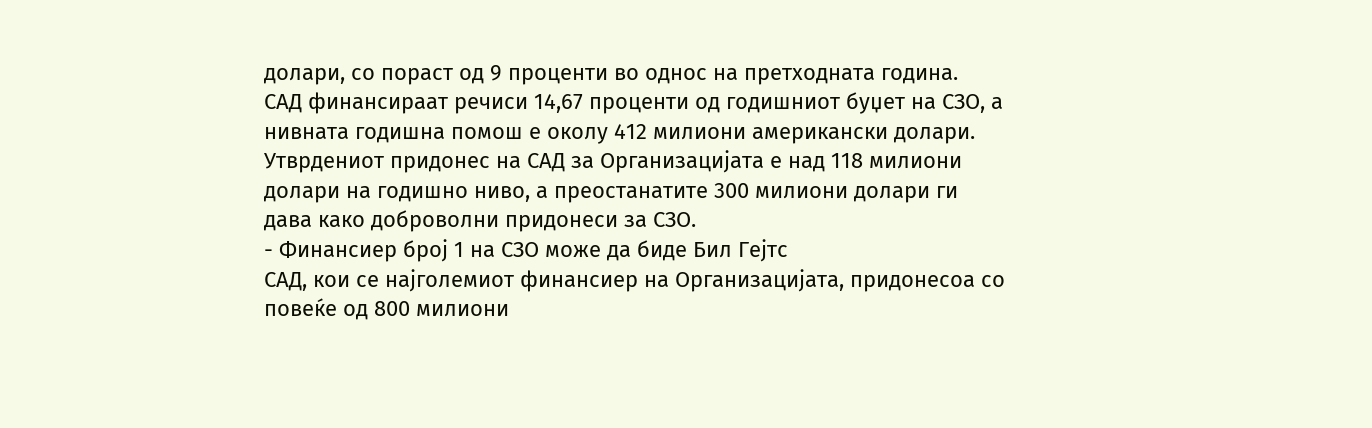долари, со пораст од 9 проценти во однос на претходната година.
САД финансираат речиси 14,67 проценти од годишниот буџет на СЗО, а нивната годишна помош е околу 412 милиони американски долари.
Утврдениот придонес на САД за Организацијата е над 118 милиони долари на годишно ниво, а преостанатите 300 милиони долари ги дава како доброволни придонеси за СЗО.
- Финансиер број 1 на СЗО може да биде Бил Гејтс
САД, кои се најголемиот финансиер на Организацијата, придонесоа со повеќе од 800 милиони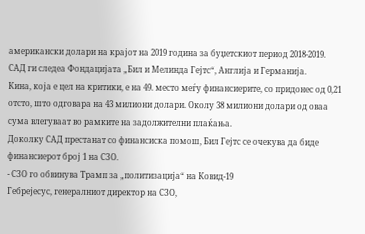американски долари на крајот на 2019 година за буџетскиот период 2018-2019. САД ги следеа Фондацијата „Бил и Мелинда Гејтс“, Англија и Германија.
Кина, која е цел на критики, е на 49. место меѓу финансиерите, со придонес од 0,21 отсто, што одговара на 43 милиони долари. Околу 38 милиони долари од оваа сума влегуваат во рамките на задолжителни плаќања.
Доколку САД престанат со финансиска помош, Бил Гејтс се очекува да биде финансиерот број 1 на СЗО.
- СЗО го обвинува Трамп за „политизација“ на Ковид-19
Гебрејесус, генералниот директор на СЗО,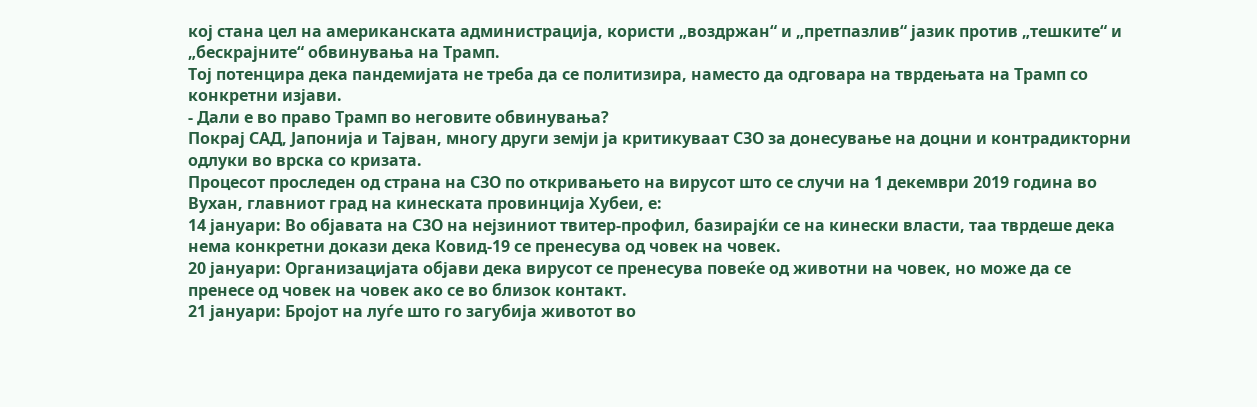кој стана цел на американската администрација, користи „воздржан“ и „претпазлив“ јазик против „тешките“ и „бескрајните“ обвинувања на Трамп.
Тој потенцира дека пандемијата не треба да се политизира, наместо да одговара на тврдењата на Трамп со конкретни изјави.
- Дали е во право Трамп во неговите обвинувања?
Покрај САД, Јапонија и Тајван, многу други земји ја критикуваат СЗО за донесување на доцни и контрадикторни одлуки во врска со кризата.
Процесот проследен од страна на СЗО по откривањето на вирусот што се случи на 1 декември 2019 година во Вухан, главниот град на кинеската провинција Хубеи, е:
14 јануари: Во објавата на СЗО на нејзиниот твитер-профил, базирајќи се на кинески власти, таа тврдеше дека нема конкретни докази дека Ковид-19 се пренесува од човек на човек.
20 јануари: Организацијата објави дека вирусот се пренесува повеќе од животни на човек, но може да се пренесе од човек на човек ако се во близок контакт.
21 јануари: Бројот на луѓе што го загубија животот во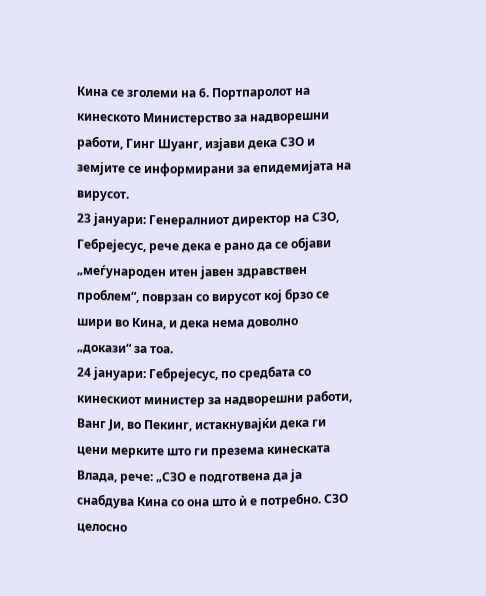Кина се зголеми на 6. Портпаролот на кинеското Министерство за надворешни работи, Гинг Шуанг, изјави дека СЗО и земјите се информирани за епидемијата на вирусот.
23 јануари: Генералниот директор на СЗО, Гебрејесус, рече дека е рано да се објави „меѓународен итен јавен здравствен проблем“, поврзан со вирусот кој брзо се шири во Кина, и дека нема доволно „докази“ за тоа.
24 јануари: Гебрејесус, по средбата со кинескиот министер за надворешни работи, Ванг Ји, во Пекинг, истакнувајќи дека ги цени мерките што ги презема кинеската Влада, рече: „СЗО е подготвена да ја снабдува Кина со она што ѝ е потребно. СЗО целосно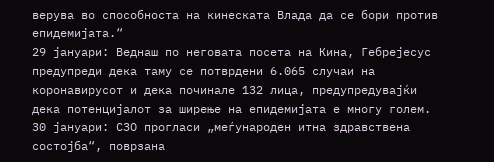верува во способноста на кинеската Влада да се бори против епидемијата.“
29 јануари: Веднаш по неговата посета на Кина, Гебрејесус предупреди дека таму се потврдени 6.065 случаи на коронавирусот и дека починале 132 лица, предупредувајќи дека потенцијалот за ширење на епидемијата е многу голем.
30 јануари: СЗО прогласи „меѓународен итна здравствена состојба“, поврзана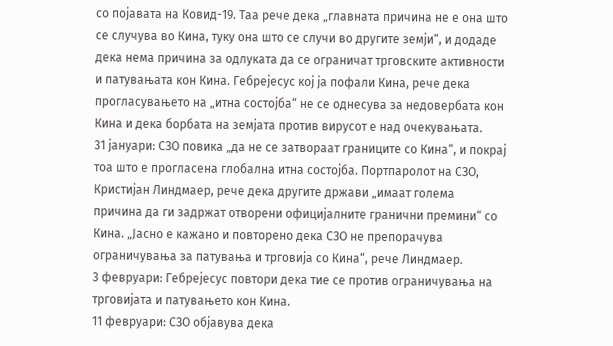со појавата на Ковид-19. Таа рече дека „главната причина не е она што се случува во Кина, туку она што се случи во другите земји“, и додаде дека нема причина за одлуката да се ограничат трговските активности и патувањата кон Кина. Гебрејесус кој ја пофали Кина, рече дека прогласувањето на „итна состојба“ не се однесува за недовербата кон Кина и дека борбата на земјата против вирусот е над очекувањата.
31 јануари: СЗО повика „да не се затвораат границите со Кина“, и покрај тоа што е прогласена глобална итна состојба. Портпаролот на СЗО, Кристијан Линдмаер, рече дека другите држави „имаат голема причина да ги задржат отворени официјалните гранични премини“ со Кина. „Јасно е кажано и повторено дека СЗО не препорачува ограничувања за патувања и трговија со Кина“, рече Линдмаер.
3 февруари: Гебрејесус повтори дека тие се против ограничувања на трговијата и патувањето кон Кина.
11 февруари: СЗО објавува дека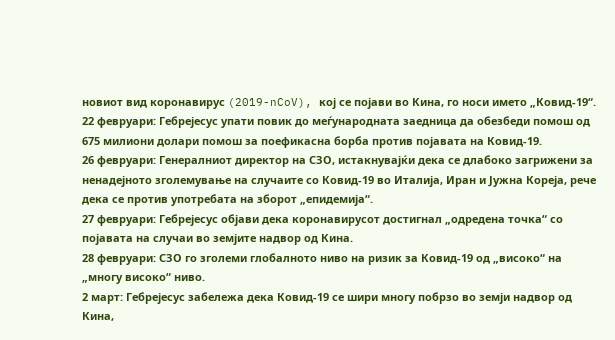новиот вид коронавирус (2019-nCoV), кој се појави во Кина, го носи името „Ковид-19“.
22 февруари: Гебрејесус упати повик до меѓународната заедница да обезбеди помош од 675 милиони долари помош за поефикасна борба против појавата на Ковид-19.
26 февруари: Генералниот директор на СЗО, истакнувајќи дека се длабоко загрижени за ненадејното зголемување на случаите со Ковид-19 во Италија, Иран и Јужна Кореја, рече дека се против употребата на зборот „епидемија“.
27 февруари: Гебрејесус објави дека коронавирусот достигнал „одредена точка“ со појавата на случаи во земјите надвор од Кина.
28 февруари: СЗО го зголеми глобалното ниво на ризик за Ковид-19 од „високо“ на „многу високо“ ниво.
2 март: Гебрејесус забележа дека Ковид-19 се шири многу побрзо во земји надвор од Кина,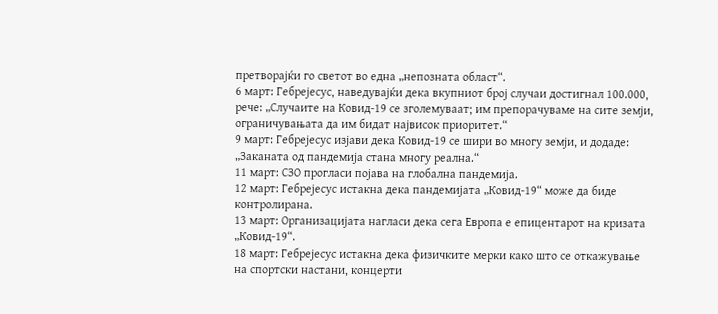претворајќи го светот во една „непозната област“.
6 март: Гебрејесус, наведувајќи дека вкупниот број случаи достигнал 100.000, рече: „Случаите на Ковид-19 се зголемуваат; им препорачуваме на сите земји, ограничувањата да им бидат највисок приоритет.“
9 март: Гебрејесус изјави дека Ковид-19 се шири во многу земји, и додаде: „Заканата од пандемија стана многу реална.“
11 март: СЗО прогласи појава на глобална пандемија.
12 март: Гебрејесус истакна дека пандемијата „Ковид-19“ може да биде контролирана.
13 март: Организацијата нагласи дека сега Европа е епицентарот на кризата „Ковид-19“.
18 март: Гебрејесус истакна дека физичките мерки како што се откажување на спортски настани, концерти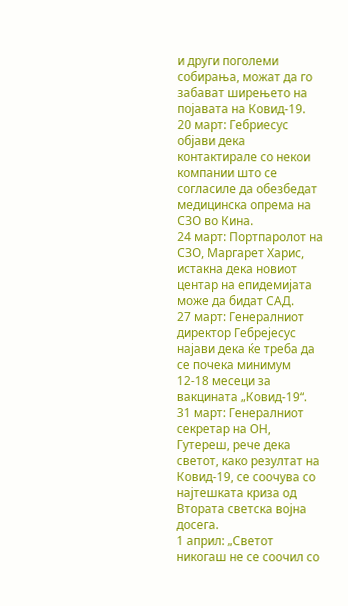и други поголеми собирања, можат да го забават ширењето на појавата на Ковид-19.
20 март: Гебриесус објави дека контактирале со некои компании што се согласиле да обезбедат медицинска опрема на СЗО во Кина.
24 март: Портпаролот на СЗО, Маргарет Харис, истакна дека новиот центар на епидемијата може да бидат САД.
27 март: Генералниот директор Гебрејесус најави дека ќе треба да се почека минимум 12-18 месеци за вакцината „Ковид-19“.
31 март: Генералниот секретар на ОН, Гутереш, рече дека светот, како резултат на Ковид-19, се соочува со најтешката криза од Втората светска војна досега.
1 април: „Светот никогаш не се соочил со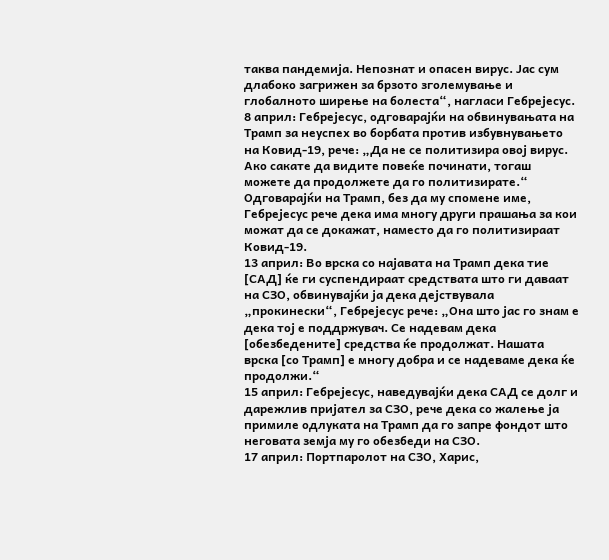таква пандемија. Непознат и опасен вирус. Јас сум длабоко загрижен за брзото зголемување и глобалното ширење на болеста“, нагласи Гебрејесус.
8 април: Гебрејесус, одговарајќи на обвинувањата на Трамп за неуспех во борбата против избувнувањето на Ковид-19, рече: „Да не се политизира овој вирус. Ако сакате да видите повеќе починати, тогаш можете да продолжете да го политизирате.“ Одговарајќи на Трамп, без да му спомене име, Гебрејесус рече дека има многу други прашања за кои можат да се докажат, наместо да го политизираат Ковид-19.
13 април: Во врска со најавата на Трамп дека тие [САД] ќе ги суспендираат средствата што ги даваат на СЗО, обвинувајќи ја дека дејствувала „прокинески“, Гебрејесус рече: „Она што јас го знам е дека тој е поддржувач. Се надевам дека [обезбедените] средства ќе продолжат. Нашата врска [со Трамп] е многу добра и се надеваме дека ќе продолжи.“
15 април: Гебрејесус, наведувајќи дека САД се долг и дарежлив пријател за СЗО, рече дека со жалење ја примиле одлуката на Трамп да го запре фондот што неговата земја му го обезбеди на СЗО.
17 април: Портпаролот на СЗО, Харис,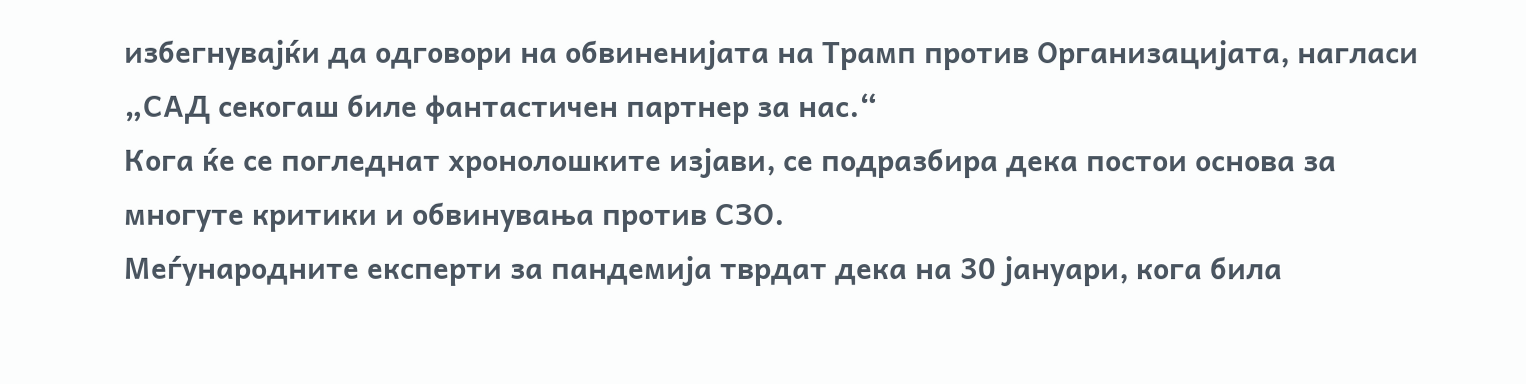избегнувајќи да одговори на обвиненијата на Трамп против Организацијата, нагласи „САД секогаш биле фантастичен партнер за нас.“
Кога ќе се погледнат хронолошките изјави, се подразбира дека постои основа за многуте критики и обвинувања против СЗО.
Меѓународните експерти за пандемија тврдат дека на 30 јануари, кога била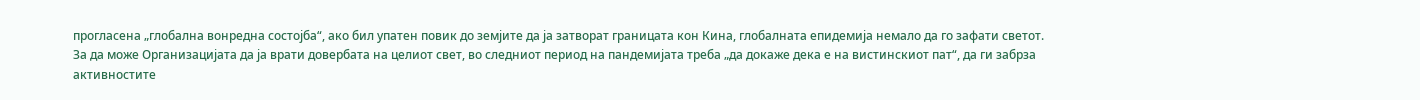прогласена „глобална вонредна состојба“, ако бил упатен повик до земјите да ја затворат границата кон Кина, глобалната епидемија немало да го зафати светот.
За да може Организацијата да ја врати довербата на целиот свет, во следниот период на пандемијата треба „да докаже дека е на вистинскиот пат“, да ги забрза активностите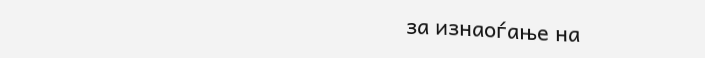за изнаоѓање на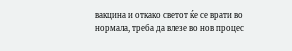вакцина и откако светот ќе се врати во нормала, треба да влезе во нов процес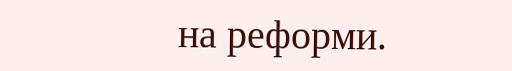на реформи.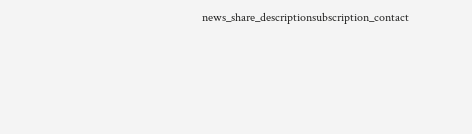news_share_descriptionsubscription_contact